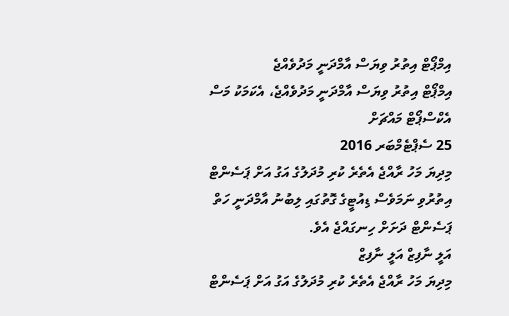އިމްޕޯޓް އިތުރު ވިޔަސް އާމްދަނީ މަދުވެއްޖެ
އިމްޕޯޓް އިތުރު ވިޔަސް އާމްދަނީ މަދުވެއްޖެ، އެކަމަކު މަސް އެކްސްޕޯޓް މައްޗަށް
25 ސެޕްޓެމްބަރ 2016
މިދިޔަ މަހު ރާއްޖެ އެތެރެ ކުރި މުދަލުގެ އަގު އަށް ޕަސެންޓް އިތުރުވި ނަމަވެސް ޑިއުޓީގެ ގޮތުގައި ލިބުނު އާމްދަނީ ހަތް ޕަސެންޓް ދަށަށް ހިނގައްޖެ އެވެ.
އަލީ ނާފިޒް އަލީ ނާފިޒް
މިދިޔަ މަހު ރާއްޖެ އެތެރެ ކުރި މުދަލުގެ އަގު އަށް ޕަސެންޓް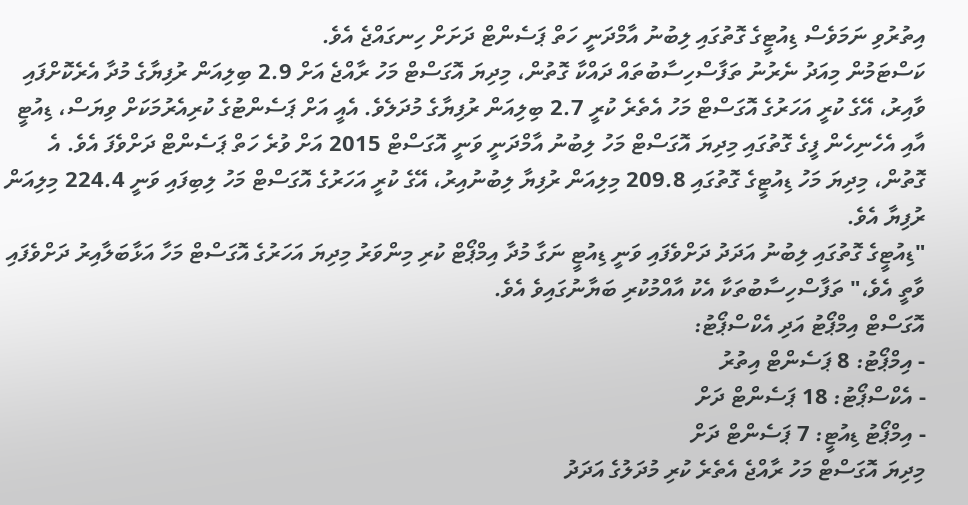އިތުރުވި ނަމަވެސް ޑިއުޓީގެ ގޮތުގައި ލިބުނު އާމްދަނީ ހަތް ޕަސެންޓް ދަށަށް ހިނގައްޖެ އެވެ.
ކަސްޓަމުން މިއަދު ނެރުނު ތަފާސްހިސާބުތައް ދައްކާ ގޮތުން، މިދިޔަ އޮގަސްޓް މަހު ރާއްޖެ އަށް 2.9 ބިލިއަން ރުފިޔާގެ މުދާ އެރެކޮށްފައި ވާއިރު، އޭގެ ކުރީ އަހަރުގެ އޮގަސްޓް މަހު އެތެރެ ކުރީ 2.7 ބިލިއަން ރުފިޔާގެ މުދަލެވެ. އެއީ އަށް ޕަސެންޓުގެ ކުރިއެރުމަކަށް ވިޔަސް، ޑިއުޓީ އާއި އެހެނިހެން ފީގެ ގޮތުގައި މިދިޔަ އޮގަސްޓް މަހު ލިބުނު އާމްދަނީ ވަނީ އޮގަސްޓް 2015 އަށް ވުރެ ހަތް ޕަސެންޓް ދަށްވެފަ އެވެ. އެ ގޮތުން، މިދިޔަ މަހު ޑިއުޓީގެ ގޮތުގައި 209.8 މިލިއަން ރުފިޔާ ލިބުނުއިރު، އޭގެ ކުރީ އަހަރުގެ އޮގަސްޓް މަހު ލިބިފައި ވަނީ 224.4 މިލިއަން ރުފިޔާ އެވެ.
"ޑިއުޓީގެ ގޮތުގައި ލިބުނު އަދަދު ދަށްވެފައި ވަނީ ޑިއުޓީ ނަގާ މުދާ އިމްޕޯޓް ކުރި މިންވަރު މިދިޔަ އަހަރުގެ އޮގަސްޓް މަހާ އަޅާބަލާއިރު ދަށްވެފައި ވާތީ އެވެ،" ތަފާސްހިސާބުތަކާ އެކު އާއްމުކުރި ބަޔާނުގައިވެ އެވެ.
އޮގަސްޓް އިމްޕޯޓު އަދި އެކްސްޕޯޓު:
- އިމްޕޯޓު: 8 ޕަސެންޓް އިތުރު
- އެކްސްޕޯޓު: 18 ޕަސެންޓް ދަށް
- އިމްޕޯޓު ޑިއުޓީ: 7 ޕަސެންޓް ދަށް
މިދިޔަ އޮގަސްޓް މަހު ރާއްޖެ އެތެރެ ކުރި މުދަލުގެ އަދަދު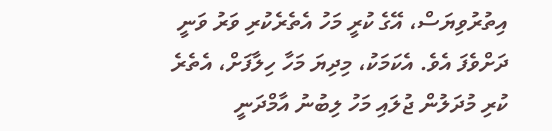އިތުރުވިޔަސް، އޭގެ ކުރީ މަހު އެތެރެކުރި ވަރު ވަނީ ދަށްވެފަ އެވެ. އެކަމަކު، މިދިޔަ މަހާ ހިލާފަށް، އެތެރެ ކުރި މުދަލުން ޖުލައި މަހު ލިބުނު އާމްދަނީ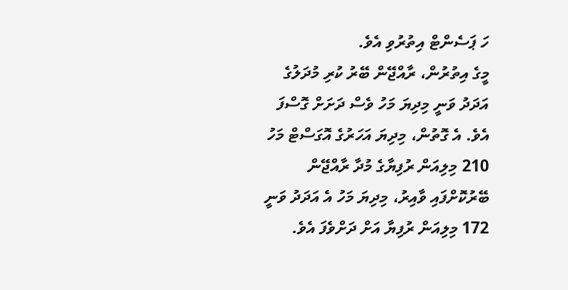ހަ ޕަސެންޓް އިތުރުވި އެވެ.
މީގެ އިތުރުން، ރާއްޖޭން ބޭރު ކުރި މުދަލުގެ އަދަދު ވަނީ މިދިޔަ މަހު ވެސް ދަށަށް ގޮސްފަ އެވެ. އެ ގޮތުން، މިދިޔަ އަހަރުގެ އޮގަސްޓް މަހު 210 މިލިއަން ރުފިޔާގެ މުދާ ރާއްޖޭން ބޭރުކޮށްފައި ވާއިރު، މިދިޔަ މަހު އެ އަދަދު ވަނީ 172 މިލިއަން ރުފިޔާ އަށް ދަށްވެފަ އެވެ.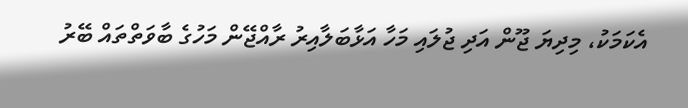އެކަމަކު، މިދިޔަ ޖޫން އަދި ޖުލައި މަހާ އަޅާބަލާއިރު ރާއްޖޭން މަހުގެ ބާވަތްތައް ބޭރު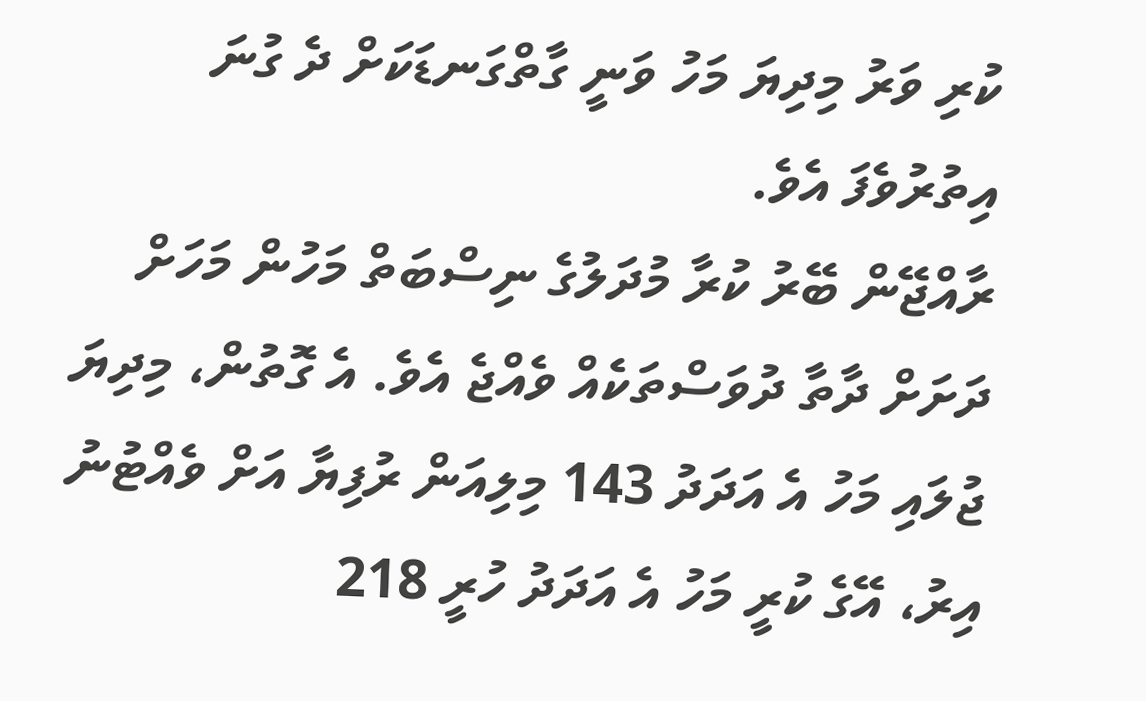ކުރި ވަރު މިދިޔަ މަހު ވަނީ ގާތްގަނޑަކަށް ދެ ގުނަ އިތުރުވެފަ އެވެ.
ރާއްޖޭން ބޭރު ކުރާ މުދަލުގެ ނިސްބަތް މަހުން މަހަށް ދަށަށް ދާތާ ދުވަސްތަކެއް ވެއްޖެ އެވެ. އެ ގޮތުން، މިދިޔަ ޖުލައި މަހު އެ އަދަދު 143 މިލިއަން ރުފިޔާ އަށް ވެއްޓުނު އިރު، އޭގެ ކުރީ މަހު އެ އަދަދު ހުރީ 218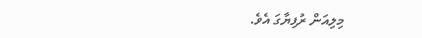މިލިއަން ރުފިޔާގަ އެވެ.